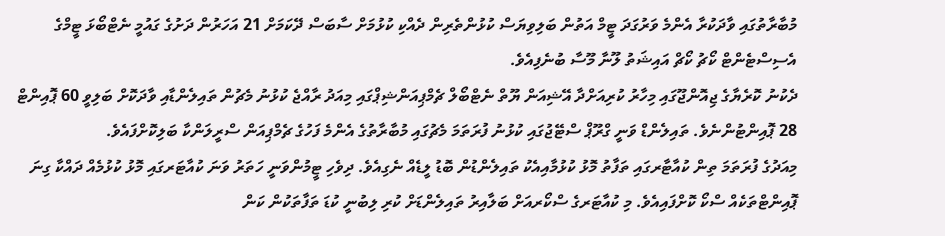މުބާރާތުގައި ވާދަކުރާ އެންމެ ވަރުގަދަ ޓީމް އަތުން ބަލިވިޔަސް ކުޅުންތެރިން ދެއްކި ކުޅުމަށް ސާބަސް ދޭކަމަށް 21 އަހަރުން ދަށުގެ ގައުމީ ނެޓްބޯޅަ ޓީމްގެ އެސިސްޓެންޓް ކޯޗު ކޯޗް އައިޝަތު ލޫނާ މޫސާ ބުނެފިއެވެ.
ދެކުނު ކޮރެޔާގެ ޖިއޮންޖޫގައި މިހާރު ކުރިއަށްދާ އޭޝިއަން ޔޫތް ނެޓްބޯލް ޗެމްޕިއަންޝިޕްގައި މިއަދު ރާއްޖެ ކުޅުނު މެޗުން ތައިލެންޑާއި ވާދަކޮށް ބަލިވީ 60 ޕޮއިންޓް 28 ޕޮއިންޓުންނެވެ. ތައިލެންޑް ވަނީ ގްރޫޕް ސްޓޭޖުގައި ކުޅުނު ފުރަތަމަ މެޗުގައި މުބާރާތުގެ އެންމެ ފަހުގެ ޗެމްޕިއަން ސްރީލަންކާ ބަލިކޮށްފައެވެ.
މިއަދުގެ ފުރަތަމަ ތިން ކުއާޓާރގައި ތަފާތު މޮޅު ކުޅުމާއިއެކު ތައިލެންޑުން ބޮޑު ލީޑެއް ނެގިއެވެ. ދިވެހި ޓީމުންވަނީ ހަތަރު ވަނަ ކުއާޓަރގައި މޮޅު ކުޅުމެއް ދައްކާ ގިނަ ޕޮއިންޓްތަކެއް ސްކޯ ކޮށްފައިއެވެ. މި ކުއާޓަރގެ ސްކޯރއަށް ބަލާއިރު ތައިލެންޑަށް ކުރި ލިބުނީ ކުޑަ ތަފާތަކުން ކަން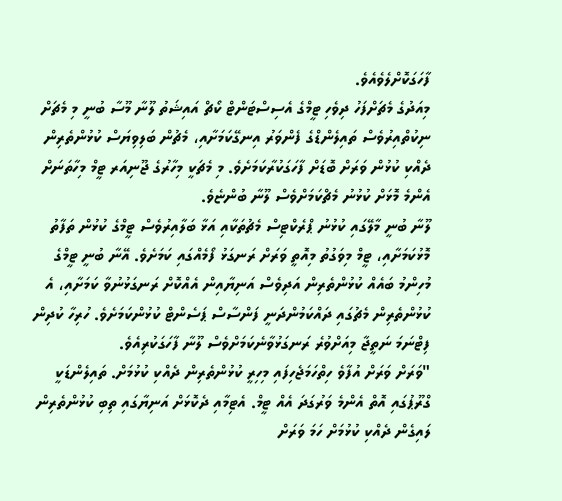ފާހަގަކޮށްލެވެއެވެ.
މިއަދުގެ މެޗަށްފަހު ދިވެހި ޓީމްގެ އެސިސްޓަންޓް ކޯޗް އައިޝަތު ލޫނާ މޫސާ ބުނީ މި މެޗަށް ނިކުތްއިރުވެސް ތައިލެންޑްގެ ފެންވަރު އިނގޭކަމަށާއި، މެޗުން ބަލިވިޔަސް ކުޅުންތެރިން ދެއްކި ކުޅުން ވަރަށް ބޮޑަށް ފާހަގަކުރާކަމަށެވެ. މި މެޗަކީ މިހާރުގެ ޖޫނިއަރ ޓީމް މިހާތަނަށް އެންމެ މޮޅަށް ކުޅުނު މެޗްކަމަށްވެސް ލޫނާ ބުންޏެވެ.
ލޫނާ ބުނީ މާލޭގައި ކުޅުނު ޕްރެކްޓިސް މެޗުތަކާއި އަޅާ ބަލާއިރުވެސް ޓީމްގެ ކުޅުން ތަފާތު މޮޅުކަމަށާއި، ޓީމް މިވަގުތު މިއޮތީ ވަރަށް ރަނގަޅު ފޯމެއްގައި ކަމަށެވެ. އޭނާ ބުނީ ޓީމްގެ މުހިންމު ބައެއް ކުޅުންތެރިން އަދިވެސް އަނިޔާއިން އެއްކޮށް ރަނގަޅުނުވާ ކަމަށާއި، އެ ކުޅުންތެރިން މެޗުގައި ދައްކަމުންދަނީ ފަންސާސް ޕަސެންޓް ކުޅުންކަމަށެވެ. ހުރިހާ ކުދިން ފިޓްނަމަ ނަތީޖާ މިއަށްވުރެ ރަނގަޅުވާނެކަމަށްވެސް ލޫނާ ފާހަގަކުރިއެވެ.
"ވަރަށް ވަރަށް އުފާވެ ހިތްހަމަޖެހިފައި މިހިރީ ކުޅުންތެރިން ދެއްކި ކުޅުމަށް. ތައިލެންޑަކީ ގްރޫޕުގައި އޮތް އެންމެ ވަރުގަދަ އެއް ޓީމް. އެޓިމާއި ދެކޮޅަށް އަނިޔާގައި ތިބި ކުޅުންތެރިން ލައިގެން ދެއްކި ކުޅުމަށް ހަމަ ވަރަށް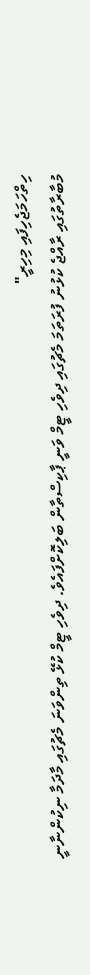ހިތްހަމަޖެހިފައި މިހިރީ"
މުބާރާތުގައި ރާއްޖެ ކުޅުނު ފުރަތަމަ މެޗުގައި ދިވެހި ޓީމް ވަނީ ޕާކިސްތާން ބަލިކޮށްފައެވެ. ދިވެހި ޓީމް ކުޅޭ ތިންވަނަ މެޗުގައި މާދަމާ ނިކުންނާނީ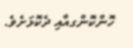ހޮންކޮންގއާއި ދެކޮޅަށެވެ.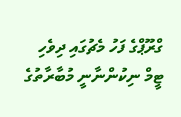ގްރޫޕްގެ ފަހު މެޗުގައި ދިވެހި ޓީމް ނިކުންނާނީ މުބާރާތުގެ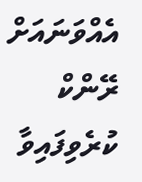އެއްވަނައަށް ރޭންކް ކުރެވިފައިވާ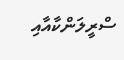ސްރީލަންކާއާއި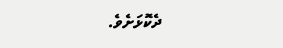ދެކޮޅަށެވެ.